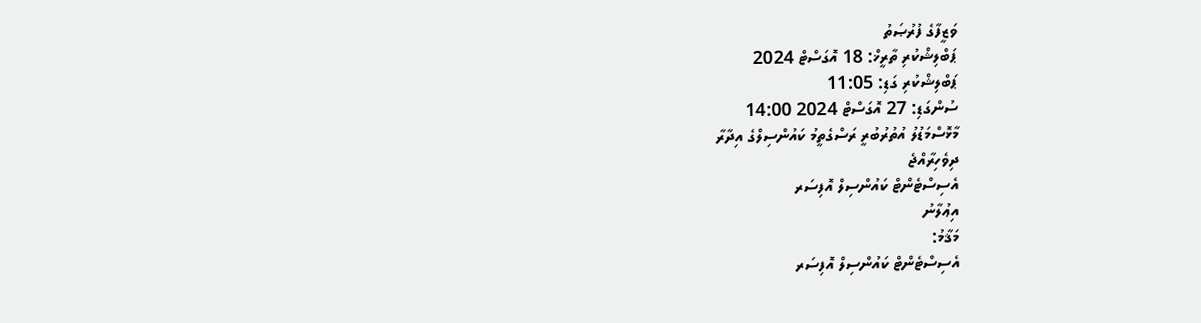ވަޒީފާގެ ފުރުޞަތު
ޕަބްލިޝްކުރި ތާރީޚް: 18 އޮގަސްޓް 2024
ޕަބްލިޝްކުރި ގަޑި: 11:05
ސުންގަޑި: 27 އޮގަސްޓް 2024 14:00
މާޅޮސްމަޑުލު އުތުރުބުރީ ރަސްގެތީމު ކައުންސިލްގެ އިދާރާ
ދިވެހިރާއްޖެ
އެސިސްޓެންޓް ކައުންސިލް އޮފިސަރ
އިޢުލާނު
މަޤާމު:
އެސިސްޓެންޓް ކައުންސިލް އޮފިސަރ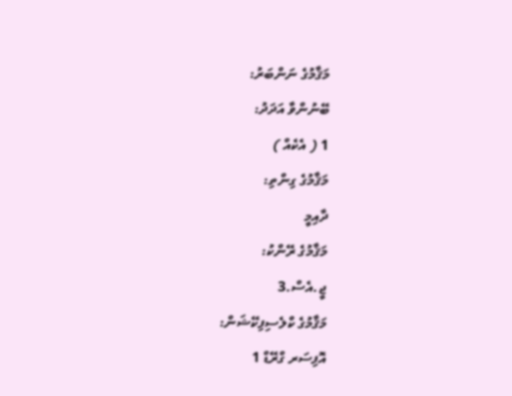މަޤާމުގެ ނަންބަރު:
ބޭނުންވާ އަދަދު:
1 ( އެކެއް )
މަޤާމުގެ ގިންތި:
ދާއިމީ
މަޤާމުގެ ރޭންކު:
ޖީ.އެސް.3
މަޤާމުގެ ކްލެސިފިކޭޝަން:
އޮފިސަރ ގްރޭޑް 1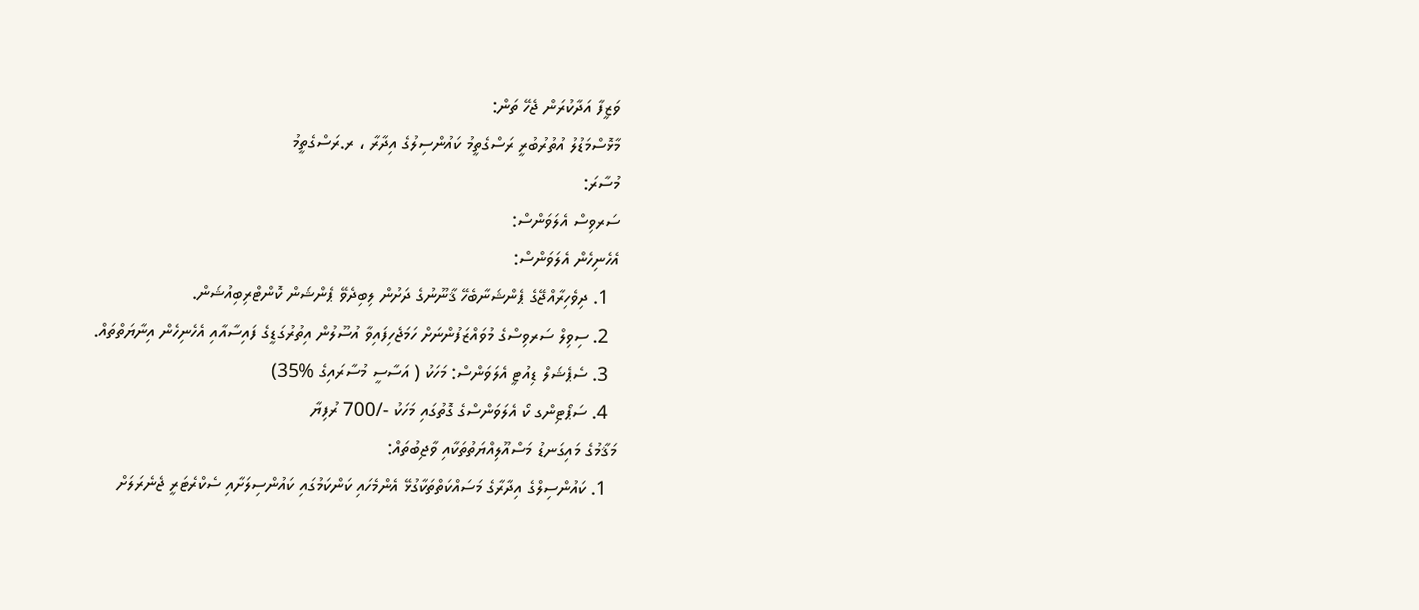ވަޒީފާ އަދާކުރަން ޖެހޭ ތަން:
މާޅޮސްމަޑުލު އުތުރުބުރީ ރަސްގެތީމު ކައުންސިލުގެ އިދާރާ ، ރ.ރަސްގެތީމު
މުސާރަ:
ސަރވިސް އެލަވަންސް:
އެހެނިހެން އެލަވަންސް:
  1. ދިވެހިރާއްޖޭގެ ޕެންޝަނާބެހޭ ޤާނޫނުގެ ދަށުން ލިބިދެވޭ ޕެންޝަން ކޮންޓްރިބިއުޝަން.
  2. ސިވިލް ސަރވިސްގެ މުވައްޒަފުންނަށް ހަމަޖެހިފައިވާ އުސޫލުން އިތުރުގަޑީގެ ފައިސާއާއި އެހެނިހެން އިނާޔަތްތައް.
  3. ސެޕެޝަލް ޑިއުޓީ އެލަވަންސް: މަހަކު ( އަސާސީ މުސާރައިގެ %35)
  4. ސަޕޯޓިންގ ކޯ އެލަވަންސްގެ ގޮތުގައި މަހަކު -/700 ރުފިޔާ
މަޤާމުގެ މައިގަނޑު މަސްއޫލިއްޔަތުތަކާއި ވާޖިބުތައް:
  1. ކައުންސިލްގެ އިދާރާގެ މަސައްކަތްތަކާގުޅޭ އެންމެހައި ކަންކަމުގައި ކައުންސިލަށާއި ސެކްރެޓަރީ ޖެނެރަލަށް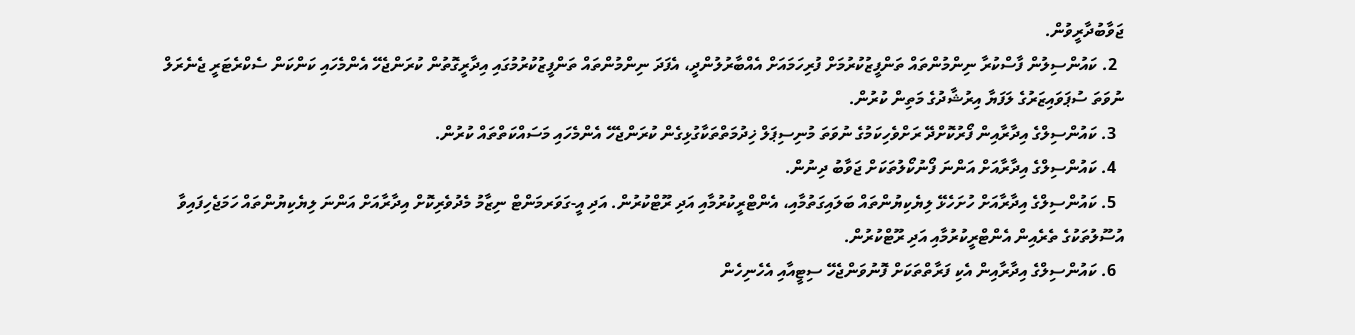ޖަވާބުދާރީވުން.
  2. ކައުންސިލުން ފާސްކުރާ ނިންމުންތައް ތަންފީޒުކުރުމަށް ފުރިހަމައަށް އެއްބާރުލުންދީ، އެފަދަ ނިންމުންތައް ތަންފީޒުކުރުމުގައި އިދާރީގޮތުން ކުރަންޖެހޭ އެންމެހައި ކަންކަން ސެކްރެޓަރީ ޖެނެރަލް ނުވަތަ ސުޕަވައިޒަރުގެ ލަފަޔާ އިރުޝާދުގެ މަތިން ކުރުން.
  3. ކައުންސިލްގެ އިދާރާއިން ފޯރުކޮށްދޭ ރަށްވެހިކަމުގެ ނުވަތަ މުނިސިޕަލް ޚިދުމަތްތަކާގުޅިގެން ކުރަންޖެހޭ އެންމެހައި މަސައްކަތްތައް ކުރުން.
  4. ކައުންސިލްގެ އިދާރާއަށް އަންނަ ފޯނުކޯލުތަކަށް ޖަވާބު ދިނުން.
  5. ކައުންސިލްގެ އިދާރާއަށް ހުށަހެޅޭ ލިޔެކިޔުންތައް ބަލައިގަތުމާއި، އެންޓްރީކުރުމާއި އަދި ރޫޓްކުރުން. އަދި އީ-ގަވަރމަންޓް ނިޒާމު މެދުވެރިކޮށް އިދާރާއަށް އަންނަ ލިޔެކިޔުންތައް ހަމަޖެހިފައިވާ އުސޫލުތަކުގެ ތެރެއިން އެންޓްރީކުރުމާއި އަދި ރޫޓްކުރުން.
  6. ކައުންސިލްގެ އިދާރާއިން އެކި ފަރާތްތަކަށް ފޮނުވަންޖެހޭ ސިޓީއާއި އެހެނިހެން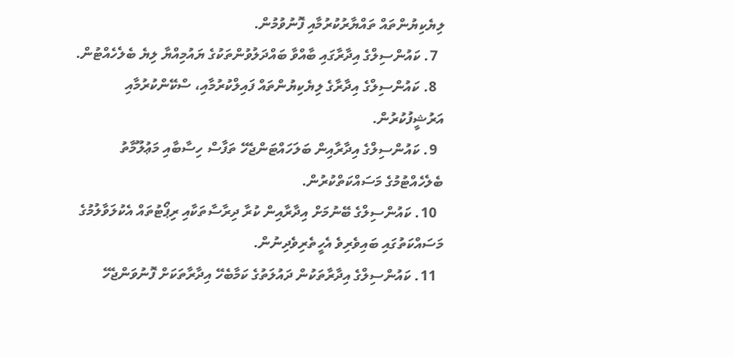ލިޔެކިޔުންތައް ތައްޔާރުކުރުމާއި ފޮނުވުމުން.
  7. ކައުންސިލްގެ އިދާރާގައި ބާއްވާ ބައްދަލުވުންތަކުގެ ޔައުމިއްޔާ ލިޔެ ބެލެހެއްޓުން.
  8. ކައުންސިލްގެ އިދާރާގެ ލިޔެކިޔުންތައް ފައިލްކުރުމާއި، ސްކޭންކުރުމާއި އަރުޝީފުކުރުން.
  9. ކައުންސިލްގެ އިދާރާއިން ބަލަހައްޓަންޖެހޭ ތަފާސް ހިސާބާއި މަޢުލޫމާތު ބެލެހެއްޓުމުގެ މަސައްކަތްކުރުން.
  10. ކައުންސިލްގެ ބޭނުމަށް އިދާރާއިން ކުރާ ދިރާސާތަކާއި ރިޕޯޓުތައް އެކުލަވާލުމުގެ މަސައްކަތުގައި ބައިވެރިވެ އެހީތެރިވެދިނުން.
  11. ކައުންސިލްގެ އިދާރާތަކުން ދައުލަތުގެ ކަމާބެހޭ އިދާރާތަކަށް ފޮނުވަންޖެހޭ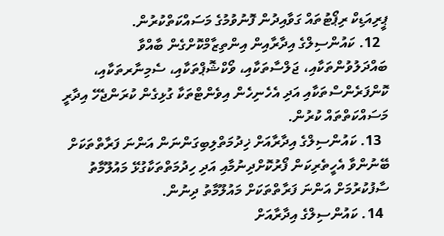ޕީރިއަޑިކް ރިޕޯޓުތައް ގަވާއިދުން ފޮނުވުމުގެ މަސައްކަތްކުރުން.
  12. ކައުންސިލްގެ އިދާރާއިން އިންތިޒާމްކޮށްގެން ބާއްވާ ބައްދަލުވުންތަކާއި، ޖަލްސާތަކާއި، ވޯކްޝޮޕްތަކާއި، ސެމިނާރތަކާއި، ކޮންފަރެންސްތަކާއި އަދި އެހެނިހެން އިވެންޓްތަކާ ގުޅިގެން ކުރަންޖެހޭ އިދާރީ މަސައްކަތްތައް ކުރުން.
  13. ކައުންސިލްގެ އިދާރާއަށް ޚިދުމަތްލިބިގަންނަން އަންނަ ފަރާތްތަކަށް ބޭނުންވާ އެހީތެރިކަން ފޯރުކޮށްދިނުމާއި އަދި ހިދުމަތްތަކާގުޅޭ މައުލޫމާތު ސާފުކުރުމަށް އަންނަ ފަރާތްތަކަށް މައުލޫމާތު ދިނުން.
  14. ކައުންސިލްގެ އިދާރާއަށް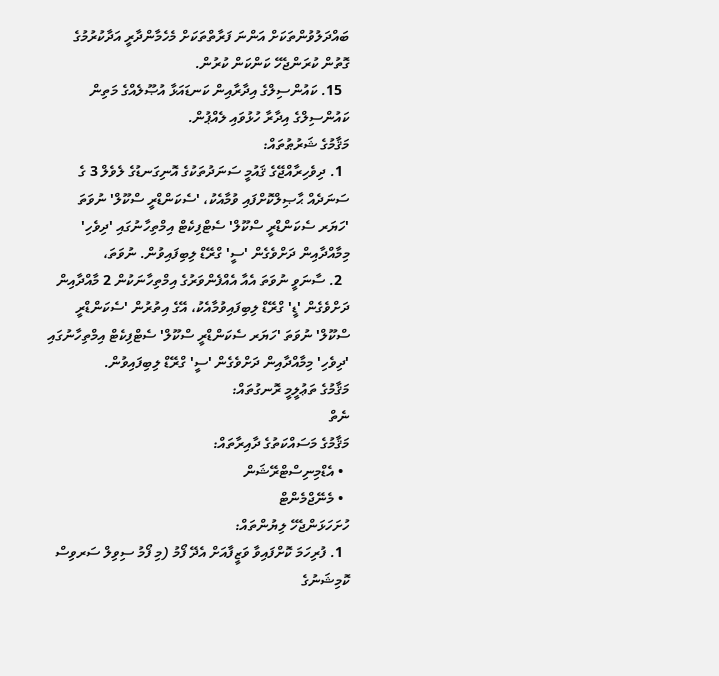ބައްދަލުވުންތަކަށް އަންނަ ފަރާތްތަކަށް މެހެމާންދާރީ އަދާކުރުމުގެ ގޮތުން ކުރަންޖެހޭ ކަންކަން ކުރުން.
  15. ކައުންސިލްގެ އިދާރާއިން ކަނޑައަޅާ އުޞޫލެއްގެ މަތިން ކައުންސިލްގެ އިދާރާ ހުޅުވައި ލެއްޕުން.
މަޤާމުގެ ޝަރުޠުތައް:
  1. ދިވެހިރާއްޖޭގެ ޤައުމީ ސަނަދުތަކުގެ އޮނިގަނޑުގެ ލެވެލް 3 ގެ ސަނަދެއް ޙާޞިލްކޮށްފައި ވުމާއެކު، 'ސެކަންޑްރީ ސްކޫލް' ނުވަތަ 'ހަޔަރ ސެކަންޑްރީ ސްކޫލް' ސެޓްފިކެޓް އިމްތިހާނުގައި 'ދިވެހި' މިމާއްދާއިން ދަށްވެގެން 'ސީ' ގްރޭޑް ލިބިފައިވުން. ނުވަތަ،
  2. ސާނަވީ ނުވަތަ އެއާ އެއްފެންވަރުގެ އިމްތިހާނަކުން 2 މާއްދާއިން ދަށްވެގެން 'ޑީ' ގްރޭޑް ލިބިފައިވުމާއެކު، އޭގެ އިތުރުން 'ސެކަންޑްރީ ސްކޫލް' ނުވަތަ 'ހަޔަރ ސެކަންޑްރީ ސްކޫލް' ސެޓްފިކެޓް އިމްތިހާނުގައި 'ދިވެހި' މިމާއްދާއިން ދަށްވެގެން 'ސީ' ގްރޭޑް ލިބިފައިވުން.
މަޤާމުގެ ތަޢުލީމީ ރޮނގުތައް:
ނެތް
މަޤާމުގެ މަސައްކަތުގެ ދާއިރާތައް:
  • އެޑްމިނިސްޓްރޭޝަން
  • މެނޭޖްމެންޓް
ހުށަހަޅަންޖެހޭ ލިޔުންތައް:
  1. ފުރިހަމަ ކޮށްފައިވާ ވަޒީފާއަށް އެދޭ ފޯމު (މި ފޯމު ސިވިލް ސަރވިސް ކޮމިޝަނުގެ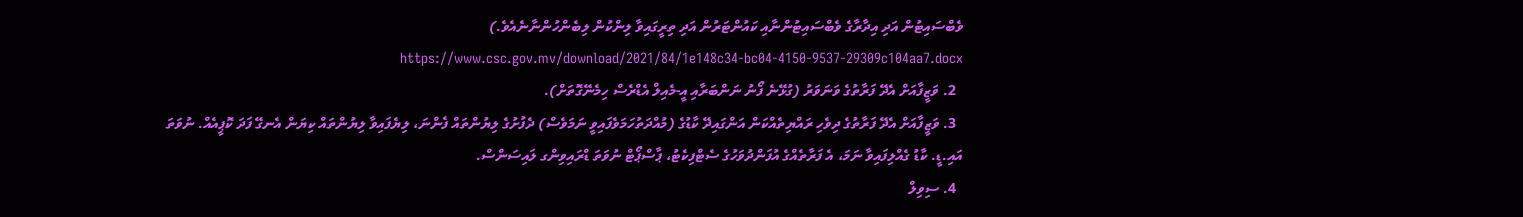ވެބްސައިޓުން އަދި އިދާރާގެ ވެބްސައިޓުންނާއި ކައުންޓަރުން އަދި ތިރީގައިވާ ލިންކުން ލިބެންހުންނާނެއެވެ.)  https://www.csc.gov.mv/download/2021/84/1e148c34-bc04-4150-9537-29309c104aa7.docx
  2. ވަޒީފާއަށް އެދޭ ފަރާތުގެ ވަނަވަރު (ގުޅޭނެ ފޯނު ނަންބަރާއި އީ-މެއިލް އެޑްރެސް ހިމެނޭގޮތަށް).
  3. ވަޒީފާއަށް އެދޭ ފަރާތުގެ ދިވެހި ރައްޔިތެއްކަން އަންގައިދޭ ކާޑުގެ (މުއްދަތުހަމަވެފައިވީ ނަމަވެސް) ދެފުށުގެ ލިޔުންތައް ފެންނަ، ލިޔެފައިވާ ލިޔުންތައް ކިޔަން އެނގޭ ފަދަ ކޮޕީއެއް. ނުވަތަ އައި.ޑީ. ކާޑު ގެއްލިފައިވާ ނަމަ، އެ ފަރާތެއްގެ އުފަންދުވަހުގެ ސެޓްފިކެޓު، ޕާސްޕޯޓް ނުވަތަ ޑްރައިވިންގ ލައިސަންސް.
  4. ސިވިލް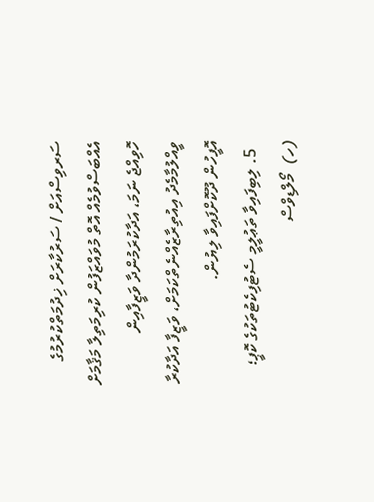ސަރވިސްއަށް / ސަރުކާރަށް ޚިދުމަތްކުރުމުގެ އެއްބަސްވުމެއް އޮތް މުވައްޒަފުން ކުރިމަތިލާ މަޤާމަށް ހޮވިއްޖެ ނަމަ، އަދާކުރަމުންދާ ވަޒީފާއިން ވީއްލުމާމެދު އިއުތިރާޒެއްނެތްކަމަށް، ވަޒީފާ އަދާކުރާ އޮފީހުން ދޫކޮށްފައިވާ ލިޔުން.
  5. ލިބިފައިވާ ތަޢުލީމީ ސެޓުފިކެޓުތަކުގެ ކޮޕީ؛
(ހ)  މޯލްޑިވްސް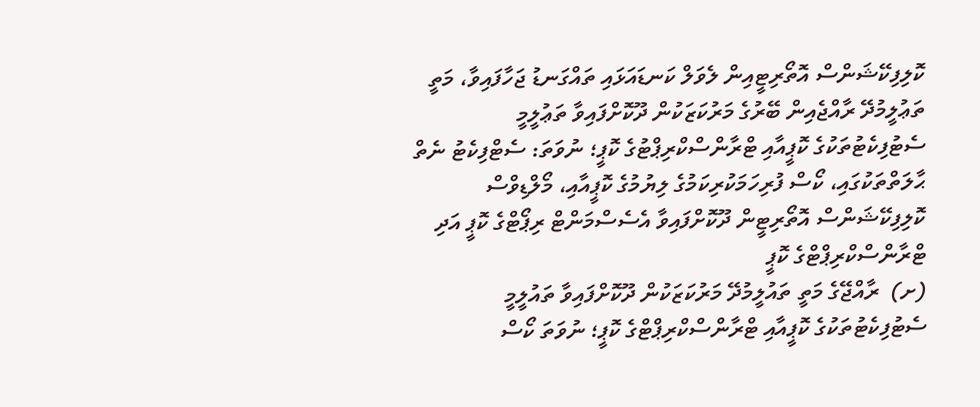ކޮލިފިކޭޝަންސް އޮތޯރިޓީއިން ލެވަލް ކަނޑައަޅައި ތައްގަނޑު ޖަހާފައިވާ، މަތީ ތަޢުލީމުދޭ ރާއްޖެއިން ބޭރުގެ މަރުކަޒަކުން ދޫކޮށްފައިވާ ތަޢުލީމީ ސެޓުފިކެޓުތަކުގެ ކޮޕީއާއި ޓްރާންސްކްރިޕްޓުގެ ކޮޕީ؛ ނުވަތަ: ސެޓްފިކެޓު ނެތް ޙާލަތްތަކުގައި، ކޯސް ފުރިހަމަކުރިކަމުގެ ލިޔުމުގެ ކޮޕީއާއި، މޯލްޑިވްސް ކޮލިފިކޭޝަންސް އޮތޯރިޓީން ދޫކޮށްފައިވާ އެސެސްމަންޓް ރިޕޯޓްގެ ކޮޕީ އަދި ޓްރާންސްކްރިޕްޓްގެ ކޮޕީ
(ށ)  ރާއްޖޭގެ މަތީ ތައުލީމުދޭ މަރުކަޒަކުން ދޫކޮށްފައިވާ ތައުލީމީ ސެޓުފިކެޓުތަކުގެ ކޮޕީއާއި ޓްރާންސްކްރިޕްޓްގެ ކޮޕީ؛ ނުވަތަ ކޯސް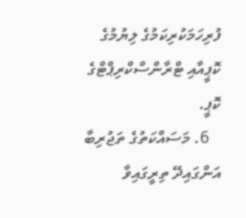ފުރިހަމަކުރިކަމުގެ ލިޔުމުގެ ކޮޕީއާއި ޓްރާންސްކްރިޕްޓްގެ ކޮޕީ.
   6. މަސައްކަތުގެ ތަޖުރިބާ އަންގައިދޭ ތިރީގައިވާ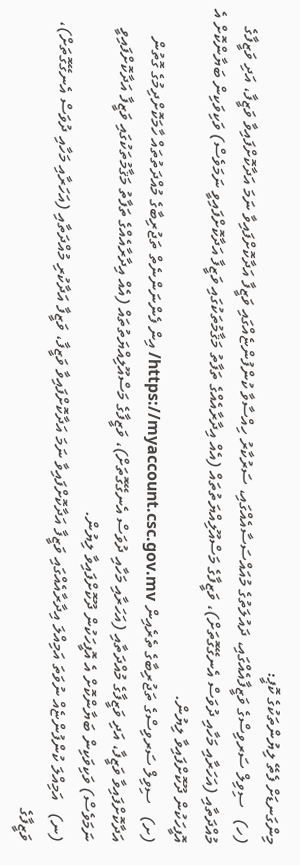މިންގަނޑަށް ފެތޭ ލިޔުންތަކުގެ ކޮޕީ:
(ހ)   ސިވިލް ސަރވިސްގެ ވަޒީފާއެއްގައި، ދައުލަތުގެ މުއައްސަސާއެއްގައި، ސަރުކާރު ހިއްސާވާ ކުންފުންޏެއްގައި ވަޒީފާ އަދާކޮށްފައިވާ ނަމަ އަދާކޮށްފައިވާ ވަޒީފާ، އަދި ވަޒީފާގެ މުއްދަތާއި (އަހަރާއި މަހާއި ދުވަސް އެނގޭގޮތަށް)، ވަޒީފާގެ މަސްއޫލިއްޔަތުތައް (އެއް އިދާރާއެއްގެ ތަފާތު މަޤާމުތަކުގައި ވަޒީފާ އަދާކޮށްފައިވީ ނަމަވެސް) ވަކިވަކިން ބަޔާންކޮށް އެ އޮފީހަކުން ދޫކޮށްފައިވާ ލިޔުން.
(ށ)   ސިވިލް ސަރވިސްގެ ތަޖުރިބާގެ ތެރެއިން https://myaccount.csc.gov.mv/ އިން ފެންނަންނެތް ތަޖުރިބާގެ މުއްދަތުތައް ހާމަކޮށްދިމުގެ ގޮތުން އަދާކޮށްފައިވާ ވަޒީފާ، އަދި ވަޒީފާގެ މުއްދަތާއި (އަހަރާއި މަހާއި ދުވަސް އެނގޭގޮތަށް)، ވަޒީފާގެ މަސްއޫލިއްޔަތުތައް (އެއް އިދާރާއެއްގެ ތަފާތު މަޤާމުތަކުގައި ވަޒީފާ އަދާކޮށްފައިވީ ނަމަވެސް) ވަކިވަކިން ބަޔާންކޮށް އެ އޮފީހަކުން ދޫކޮށްފައިވާ ލިޔުން.
(ނ)   އަމިއްލަ ކުންފުންޏެއް ނުވަތަ އަމިއްލަ އިދާރާއެއްގައި ވަޒީފާ އަދާކޮށްފައިވާ ނަމަ އަދާކޮށްފައިވާ ވަޒީފާ، ވަޒީފާ އަދާކުރި މުއްދަތާއި (އަހަރާއި މަހާއި ދުވަސް އެނގޭގޮތަށް)، ވަޒީފާގެ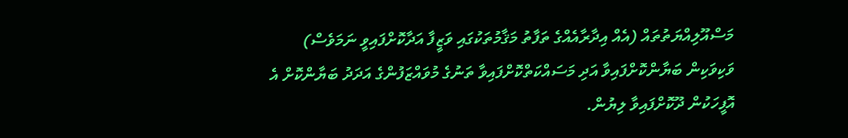މަސްއޫލިއްޔަތުތައް (އެއް އިދާރާއެއްގެ ތަފާތު މަޤާމުތަކުގައި ވަޒީފާ އަދާކޮށްފައިވީ ނަމަވެސް) ވަކިވަކިން ބަޔާންކޮށްފައިވާ އަދި މަސައްކަތްކޮށްފައިވާ ތަނުގެ މުވައްޒަފުންގެ އަދަދު ބަޔާންކޮށް އެ އޮފީހަކުން ދޫކޮށްފައިވާ ލިޔުން.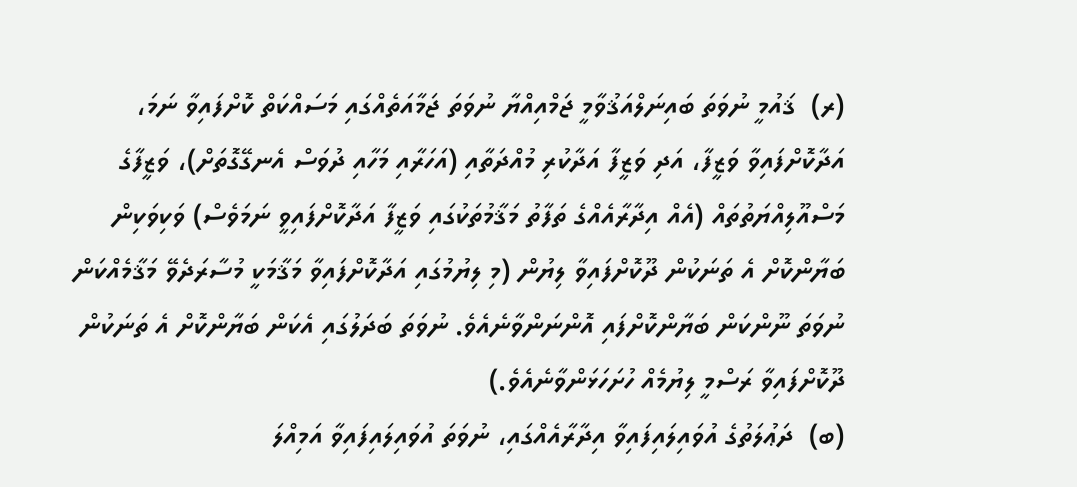(ރ)  ޤައުމީ ނުވަތަ ބައިނަލްއަޤުވާމީ ޖަމްއިއްޔާ ނުވަތަ ޖަމާއަތެއްގައި މަސައްކަތް ކޮށްފައިވާ ނަމަ، އަދާކޮށްފައިވާ ވަޒީފާ، އަދި ވަޒީފާ އަދާކުރި މުއްދަތާއި (އަހަރާއި މަހާއި ދުވަސް އެނގޭގޮތަށް)، ވަޒީފާގެ މަސްއޫލިއްޔަތުތައް (އެއް އިދާރާއެއްގެ ތަފާތު މަޤާމުތަކުގައި ވަޒީފާ އަދާކޮށްފައިވީ ނަމަވެސް) ވަކިވަކިން ބަޔާންކޮށް އެ ތަނަކުން ދޫކޮށްފައިވާ ލިޔުން (މި ލިޔުމުގައި އަދާކޮށްފައިވާ މަޤާމަކީ މުސާރަދެވޭ މަޤާމެއްކަން ނުވަތަ ނޫންކަން ބަޔާންކޮށްފައި އޮންނަންވާނެއެވެ. ނުވަތަ ބަދަލުގައި އެކަން ބަޔާންކޮށް އެ ތަނަކުން ދޫކޮށްފައިވާ ރަސްމީ ލިޔުމެއް ހުށަހަޅަންވާނެއެވެ.)
(ބ)  ދަޢުލަތުގެ އުވައިލައިފައިވާ އިދާރާއެއްގައި، ނުވަތަ އުވައިލައިފައިވާ އަމިއްލަ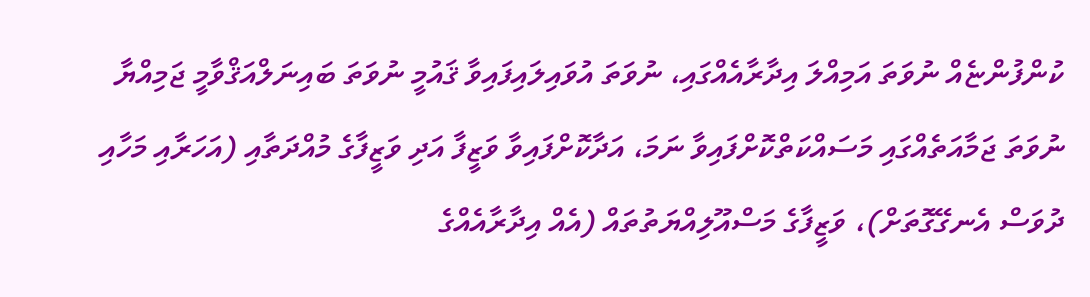ކުންފުންޏެއް ނުވަތަ އަމިއްލަ އިދާރާއެއްގައި، ނުވަތަ އުވައިލައިފައިވާ ޤައުމީ ނުވަތަ ބައިނަލްއަޤްވާމީ ޖަމިއްޔާ ނުވަތަ ޖަމާއަތެއްގައި މަސައްކަތްކޮށްފައިވާ ނަމަ، އަދާކޮށްފައިވާ ވަޒީފާ އަދި ވަޒީފާގެ މުއްދަތާއި (އަހަރާއި މަހާއި ދުވަސް އެނގޭގޮތަށް)، ވަޒީފާގެ މަސްއޫލިއްޔަތުތައް (އެއް އިދާރާއެއްގެ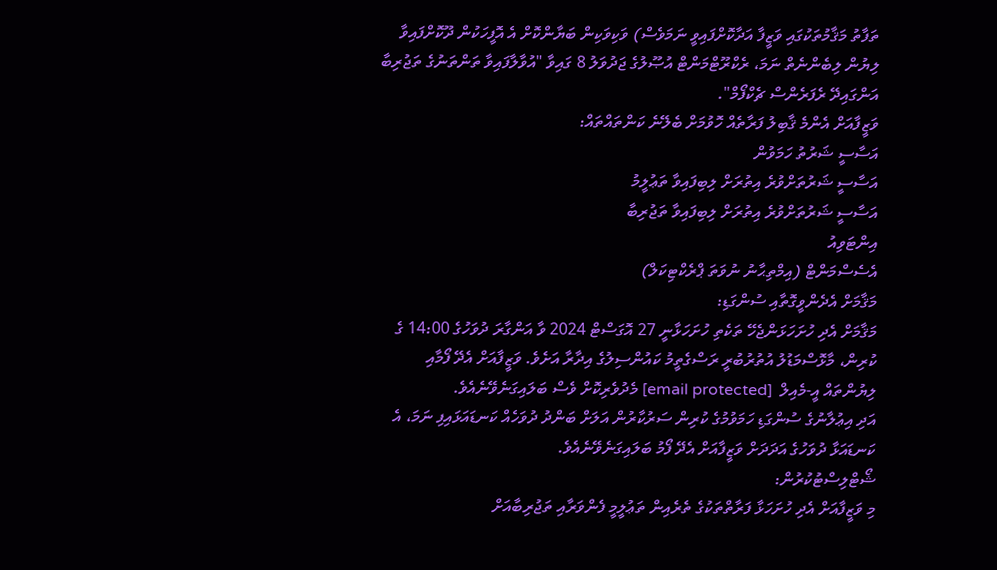ތަފާތު މަޤާމުތަކުގައި ވަޒީފާ އަދާކޮށްފައިވީ ނަމަވެސް) ވަކިވަކިން ބަޔާންކޮށް އެ އޮފީހަކުން ދޫކޮށްފައިވާ ލިޔުން ލިބެންނެތް ނަމަ، ރެކްރޫޓްމަންޓް އުޞޫލުގެ ޖަދުވަލު 8 ގައިވާ "އުވާލާފައިވާ ތަންތަނުގެ ތަޖުރިބާ އަންގައިދޭ ރެފަރެންސް ޗެކްފޯމް".
ވަޒީފާއަށް އެންމެ ޤާބިލު ފަރާތެއް ހޮވުމަށް ބެލޭނެ ކަންތައްތައް:
އަސާސީ ޝަރުތު ހަމަވުން
އަސާސީ ޝަރުތަށްވުރެ އިތުރަށް ލިބިފައިވާ ތަޢުލީމު
އަސާސީ ޝަރުތަށްވުރެ އިތުރަށް ލިބިފައިވާ ތަޖުރިބާ
އިންޓަވިއު
އެސެސްމަންޓް (އިމްތިޙާނު ނުވަތަ ޕްރެކްޓިކަލް)
މަޤާމަށް އެދެންވީގޮތާއި ސުންގަޑި:
މަޤާމަށް އެދި ހުށަހަޅަންޖެހޭ ތަކެތި ހުށަހަޅާނީ 27 އޮގަސްޓް 2024 ވާ އަންގާރަ ދުވަހުގެ 14:00 ގެ ކުރިން، މާޅޮސްމަޑުލު އުތުރުބުރީ ރަސްގެތީމު ކައުންސިލުގެ އިދާރާ އަށެވެ. ވަޒީފާއަށް އެދޭ ފޯމާއި ލިޔުންތައް އީ-މެއިލް  [email protected] މެދުވެރިކޮށް ވެސް ބަލައިގަނެވޭނެއެވެ.
އަދި އިޢުލާނުގެ ސުންގަޑި ހަމަވުމުގެ ކުރިން ސަރުކާރުން އަލަށް ބަންދު ދުވަހެއް ކަނޑައަޅައިފި ނަމަ، އެ ކަނޑައަޅާ ދުވަހުގެ އަދަދަށް ވަޒީފާއަށް އެދޭ ފޯމު ބަލައިގަނެވޭނެއެވެ.
ޝޯޓްލިސްޓުކުރުން:
މި ވަޒީފާއަށް އެދި ހުށަހަޅާ ފަރާތްތަކުގެ ތެރެއިން ތަޢުލީމީ ފެންވަރާއި ތަޖުރިބާއަށް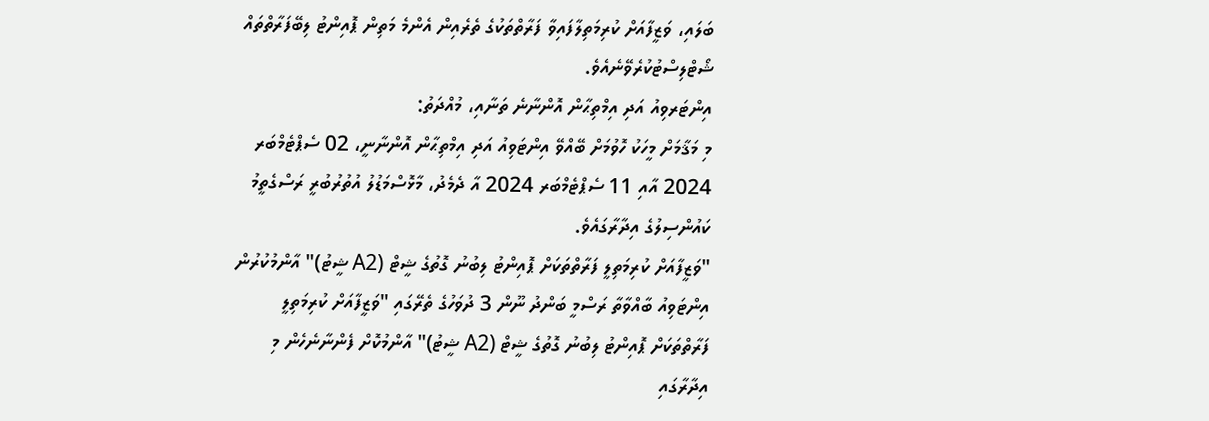ބަލައި، ވަޒީފާއަށް ކުރިމަތިލާފައިވާ ފަރާތްތަކުގެ ތެރެއިން އެންމެ މަތިން ޕޮއިންޓު ލިބޭފަރާތްތައް ޝޯޓްލިސްޓުކުރެވޭނެއެވެ.
އިންޓަރވިއު އަދި އިމްތިޙާން އޮންނާނެ ތަނާއި، މުއްދަތު:
މި މަޤާމަށް މީހަކު ހޮވުމަށް ބޭއްވޭ އިންޓަވިއު އަދި އިމްތިޙާން އޮންނާނީ، 02 ސެޕްޓެމްބަރ 2024 އާއި 11 ސެޕްޓެމްބަރ 2024 އާ ދެމެދު، މާޅޮސްމަޑުލު އުތުރުބުރީ ރަސްގެތީމު ކައުންސިލުގެ އިދާރާގައެވެ.
"ވަޒީފާއަށް ކުރިމަތިލީ ފަރާތްތަކަށް ޕޮއިންޓު ލިބުނު ގޮތުގެ ޝީޓް (A2 ޝީޓު)" އާންމުކުރުން
އިންޓަވިއު ބާއްވާތާ ރަސްމީ ބަންދު ނޫން 3 ދުވަހުގެ ތެރޭގައި "ވަޒީފާއަށް ކުރިމަތިލީ ފަރާތްތަކަށް ޕޮއިންޓު ލިބުނު ގޮތުގެ ޝީޓް (A2 ޝީޓު)" އާންމުކޮށް ފެންނާނެހެން މި އިދާރާގައި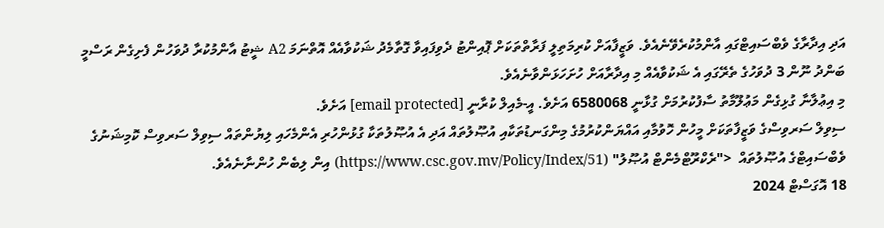އަދި އިދާރާގެ ވެބްސައިޓްގައި އާންމުކުރެވޭނެއެވެ. ވަޒީފާއަށް ކުރިމަތިލީ ފަރާތްތަކަށް ޕޮއިންޓު ދެވިފައިވާ ގޮތާމެދު ޝަކުވާއެއް އޮތްނަމަ A2 ޝީޓު އާންމުކުރާ ދުވަހުން ފެށިގެން ރަސްމީ ބަންދު ނޫން 3 ދުވަހުގެ ތެރޭގައި އެ ޝަކުވާއެއް މި އިދާރާއަށް ހުށަހަޅަންވާނެއެވެ.
މި އިޢުލާނާ ގުޅިގެން މަޢުލޫމާތު ސާފުކުރުމަށް ގުޅާނީ 6580068 އަށެވެ. އީ-މެއިލް ކުރާނީ [email protected] އަށެވެ.
ސިވިލް ސަރވިސްގެ ވަޒީފާތަކަށް މީހުން ހޮވުމާއި އައްޔަންކުރުމުގެ މިންގަނޑުތަކާއި އުޞޫލުތައް އަދި އެ އުޞޫލުތަކާ ގުޅުންހުރި އެންމެހައި ލިޔުންތައް ސިވިލް ސަރވިސް ކޮމިޝަނުގެ ވެބްސައިޓްގެ އުޞޫލުތައް  <"ރެކްރޫޓްމެންޓް އުޞޫލު" (https://www.csc.gov.mv/Policy/Index/51) އިން ލިބެން ހުންނާނެއެވެ.
18 އޮގަސްޓް 2024